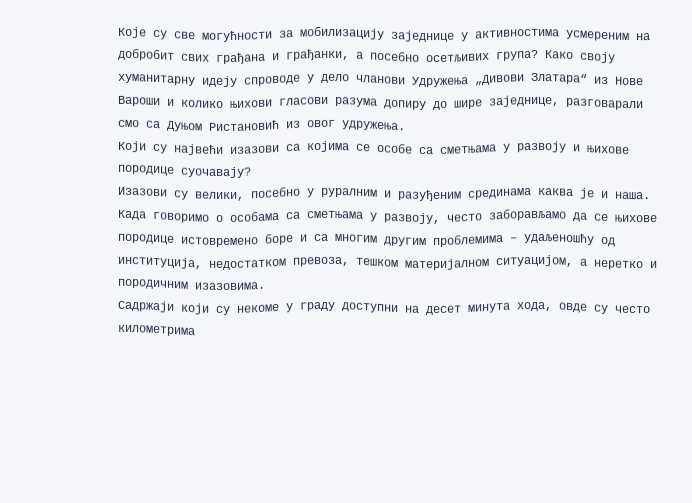Које су све могућности за мобилизацију заједнице у активностима усмереним на добробит свих грађана и грађанки, а посебно осетљивих група? Како своју хуманитарну идеју спроводе у дело чланови Удружења „Дивови Златара“ из Нове Вароши и колико њихови гласови разума допиру до шире заједнице, разговарали смо са Дуњом Ристановић из овог удружења.
Који су највећи изазови са којима се особе са сметњама у развоју и њихове породице суочавају?
Изазови су велики, посебно у руралним и разуђеним срединама каква је и наша. Када говоримо о особама са сметњама у развоју, често заборављамо да се њихове породице истовремено боре и са многим другим проблемима – удаљеношћу од институција, недостатком превоза, тешком материјалном ситуацијом, а неретко и породичним изазовима.
Садржаји који су некоме у граду доступни на десет минута хода, овде су често километрима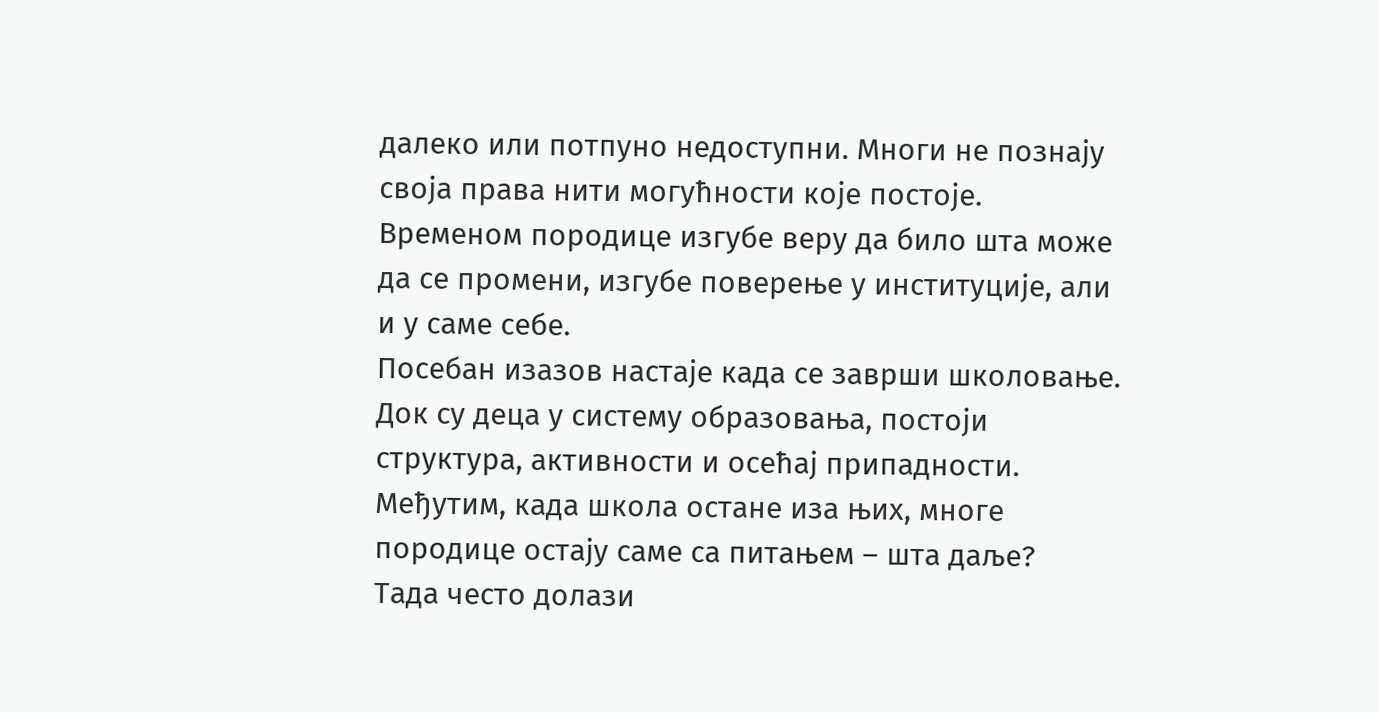далеко или потпуно недоступни. Многи не познају своја права нити могућности које постоје. Временом породице изгубе веру да било шта може да се промени, изгубе поверење у институције, али и у саме себе.
Посебан изазов настаје када се заврши школовање. Док су деца у систему образовања, постоји структура, активности и осећај припадности. Међутим, када школа остане иза њих, многе породице остају саме са питањем – шта даље?
Тада често долази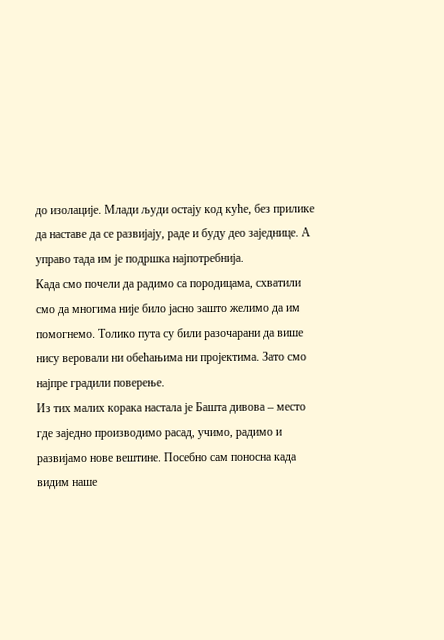до изолације. Млади људи остају код куће, без прилике да наставе да се развијају, раде и буду део заједнице. А управо тада им је подршка најпотребнија.
Када смо почели да радимо са породицама, схватили смо да многима није било јасно зашто желимо да им помогнемо. Толико пута су били разочарани да више нису веровали ни обећањима ни пројектима. Зато смо најпре градили поверење.
Из тих малих корака настала је Башта дивова – место где заједно производимо расад, учимо, радимо и развијамо нове вештине. Посебно сам поносна када видим наше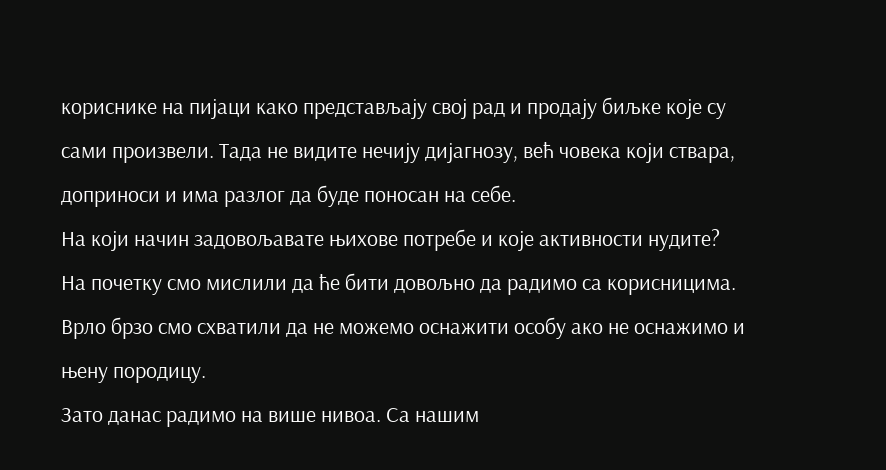кориснике на пијаци како представљају свој рад и продају биљке које су сами произвели. Тада не видите нечију дијагнозу, већ човека који ствара, доприноси и има разлог да буде поносан на себе.
На који начин задовољавате њихове потребе и које активности нудите?
На почетку смо мислили да ће бити довољно да радимо са корисницима. Врло брзо смо схватили да не можемо оснажити особу ако не оснажимо и њену породицу.
Зато данас радимо на више нивоа. Са нашим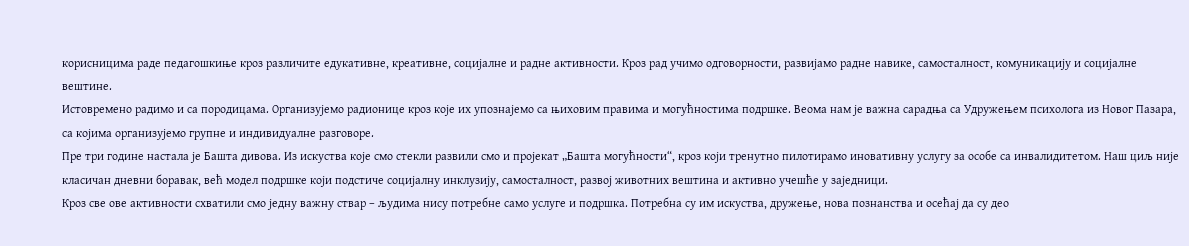корисницима раде педагошкиње кроз различите едукативне, креативне, социјалне и радне активности. Кроз рад учимо одговорности, развијамо радне навике, самосталност, комуникацију и социјалне вештине.
Истовремено радимо и са породицама. Организујемо радионице кроз које их упознајемо са њиховим правима и могућностима подршке. Веома нам је важна сарадња са Удружењем психолога из Новог Пазара, са којима организујемо групне и индивидуалне разговоре.
Пре три године настала је Башта дивова. Из искуства које смо стекли развили смо и пројекат „Башта могућности“, кроз који тренутно пилотирамо иновативну услугу за особе са инвалидитетом. Наш циљ није класичан дневни боравак, већ модел подршке који подстиче социјалну инклузију, самосталност, развој животних вештина и активно учешће у заједници.
Кроз све ове активности схватили смо једну важну ствар – људима нису потребне само услуге и подршка. Потребна су им искуства, дружење, нова познанства и осећај да су део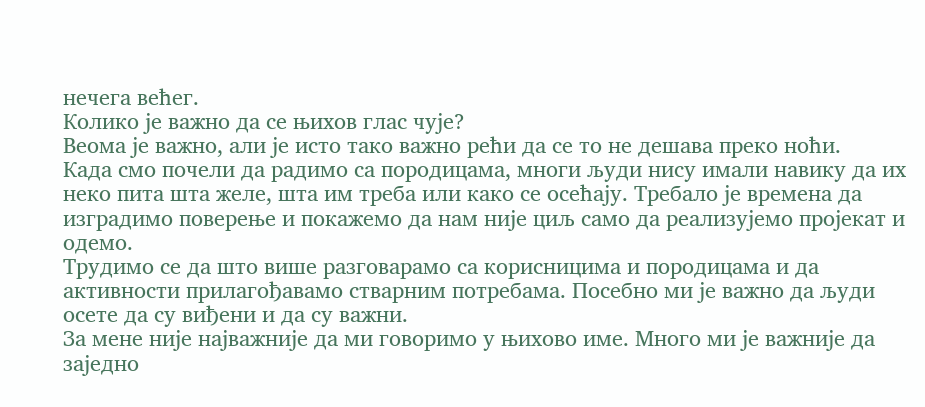нечега већег.
Колико је важно да се њихов глас чује?
Веома је важно, али је исто тако важно рећи да се то не дешава преко ноћи.
Када смо почели да радимо са породицама, многи људи нису имали навику да их неко пита шта желе, шта им треба или како се осећају. Требало је времена да изградимо поверење и покажемо да нам није циљ само да реализујемо пројекат и одемо.
Трудимо се да што више разговарамо са корисницима и породицама и да активности прилагођавамо стварним потребама. Посебно ми је важно да људи осете да су виђени и да су важни.
За мене није најважније да ми говоримо у њихово име. Много ми је важније да заједно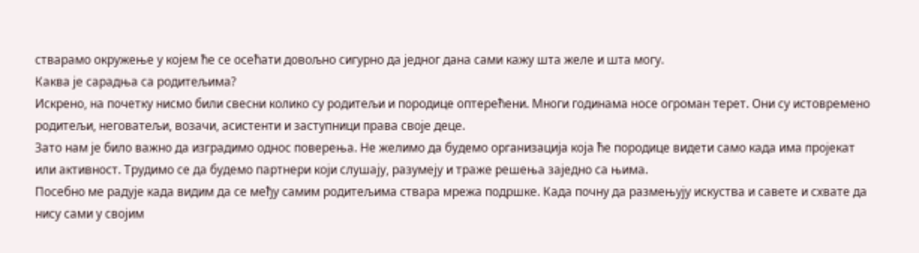стварамо окружење у којем ће се осећати довољно сигурно да једног дана сами кажу шта желе и шта могу.
Каква је сарадња са родитељима?
Искрено, на почетку нисмо били свесни колико су родитељи и породице оптерећени. Многи годинама носе огроман терет. Они су истовремено родитељи, неговатељи, возачи, асистенти и заступници права своје деце.
Зато нам је било важно да изградимо однос поверења. Не желимо да будемо организација која ће породице видети само када има пројекат или активност. Трудимо се да будемо партнери који слушају, разумеју и траже решења заједно са њима.
Посебно ме радује када видим да се међу самим родитељима ствара мрежа подршке. Када почну да размењују искуства и савете и схвате да нису сами у својим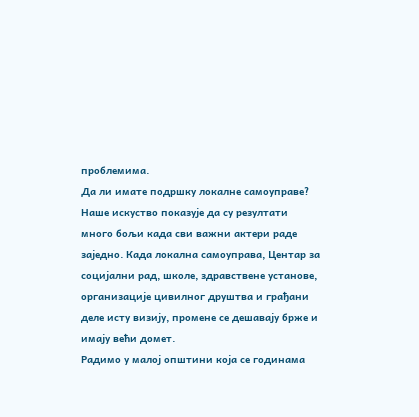проблемима.
Да ли имате подршку локалне самоуправе?
Наше искуство показује да су резултати много бољи када сви важни актери раде заједно. Када локална самоуправа, Центар за социјални рад, школе, здравствене установе, организације цивилног друштва и грађани деле исту визију, промене се дешавају брже и имају већи домет.
Радимо у малој општини која се годинама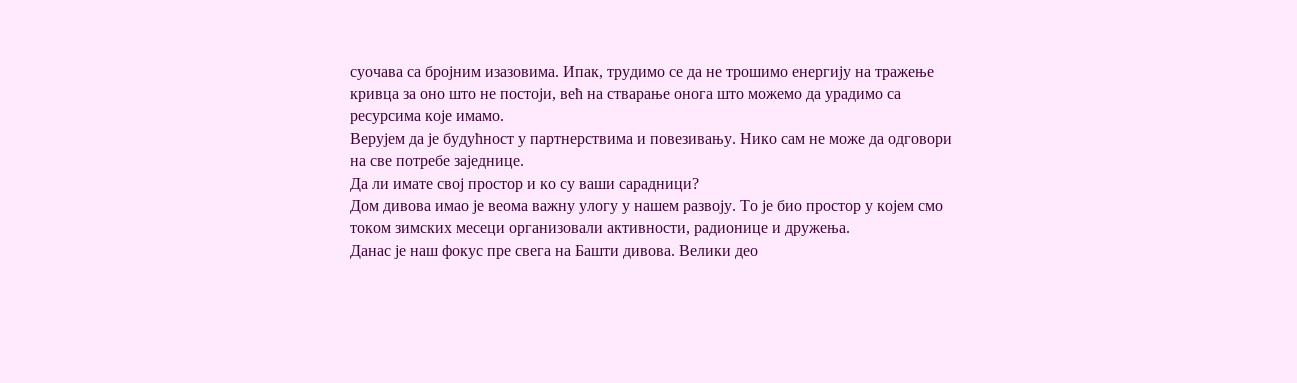суочава са бројним изазовима. Ипак, трудимо се да не трошимо енергију на тражење кривца за оно што не постоји, већ на стварање онога што можемо да урадимо са ресурсима које имамо.
Верујем да је будућност у партнерствима и повезивању. Нико сам не може да одговори на све потребе заједнице.
Да ли имате свој простор и ко су ваши сарадници?
Дом дивова имао је веома важну улогу у нашем развоју. То је био простор у којем смо током зимских месеци организовали активности, радионице и дружења.
Данас је наш фокус пре свега на Башти дивова. Велики део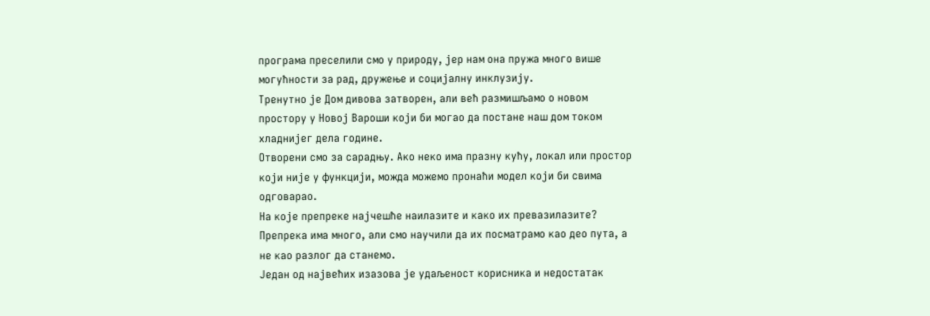програма преселили смо у природу, јер нам она пружа много више могућности за рад, дружење и социјалну инклузију.
Тренутно је Дом дивова затворен, али већ размишљамо о новом простору у Новој Вароши који би могао да постане наш дом током хладнијег дела године.
Отворени смо за сарадњу. Ако неко има празну кућу, локал или простор који није у функцији, можда можемо пронаћи модел који би свима одговарао.
На које препреке најчешће наилазите и како их превазилазите?
Препрека има много, али смо научили да их посматрамо као део пута, а не као разлог да станемо.
Један од највећих изазова је удаљеност корисника и недостатак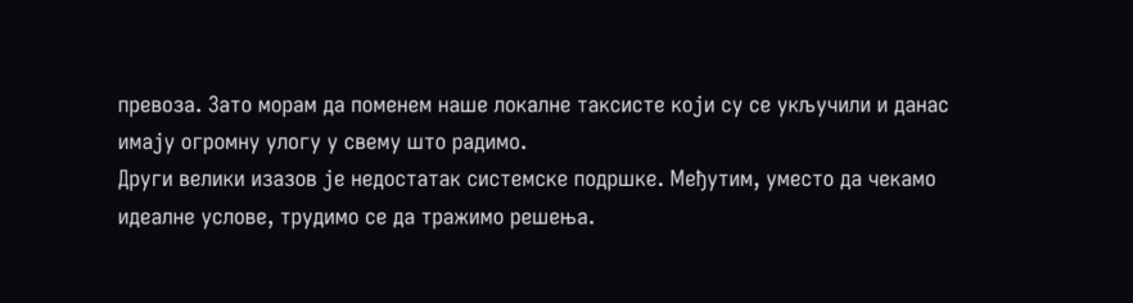превоза. Зато морам да поменем наше локалне таксисте који су се укључили и данас имају огромну улогу у свему што радимо.
Други велики изазов је недостатак системске подршке. Међутим, уместо да чекамо идеалне услове, трудимо се да тражимо решења.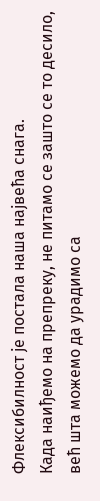Флексибилност је постала наша највећа снага.
Када наиђемо на препреку, не питамо се зашто се то десило, већ шта можемо да урадимо са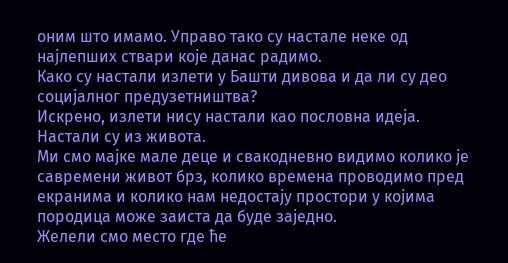оним што имамо. Управо тако су настале неке од најлепших ствари које данас радимо.
Како су настали излети у Башти дивова и да ли су део социјалног предузетништва?
Искрено, излети нису настали као пословна идеја. Настали су из живота.
Ми смо мајке мале деце и свакодневно видимо колико је савремени живот брз, колико времена проводимо пред екранима и колико нам недостају простори у којима породица може заиста да буде заједно.
Желели смо место где ће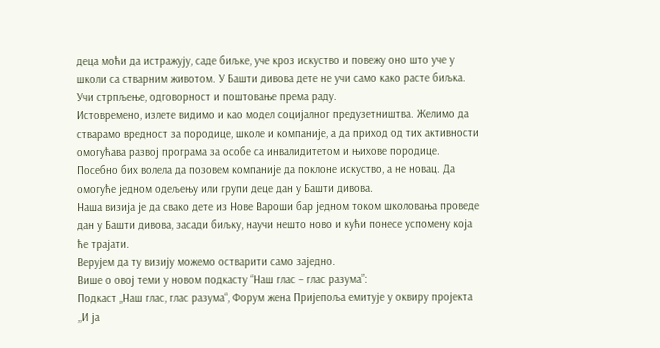деца моћи да истражују, саде биљке, уче кроз искуство и повежу оно што уче у школи са стварним животом. У Башти дивова дете не учи само како расте биљка. Учи стрпљење, одговорност и поштовање према раду.
Истовремено, излете видимо и као модел социјалног предузетништва. Желимо да стварамо вредност за породице, школе и компаније, а да приход од тих активности омогућава развој програма за особе са инвалидитетом и њихове породице.
Посебно бих волела да позовем компаније да поклоне искуство, а не новац. Да омогуће једном одељењу или групи деце дан у Башти дивова.
Наша визија је да свако дете из Нове Вароши бар једном током школовања проведе дан у Башти дивова, засади биљку, научи нешто ново и кући понесе успомену која ће трајати.
Верујем да ту визију можемо остварити само заједно.
Више о овој теми у новом подкасту “Наш глас – глас разума”:
Подкаст „Наш глас, глас разума“, Форум жена Пријепоља емитује у оквиру пројекта ,,И ја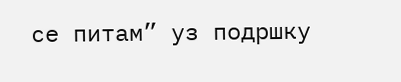се питам” уз подршку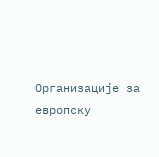Организације за европску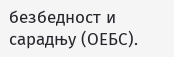безбедност и сарадњу (ОЕБС).